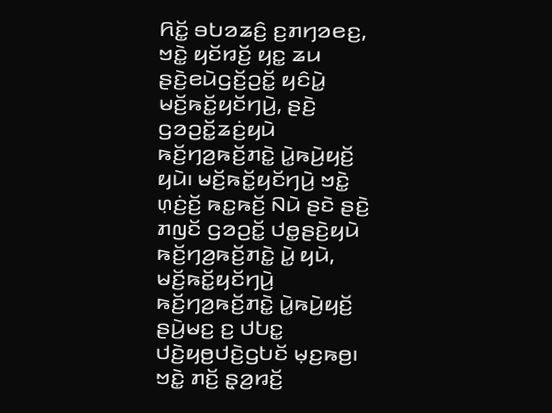ꤖꤢꤩ꤭ ꤋꤝꤤꤘꤢꤨ꤬ ꤢ꤬ꤊꤚꤤꤕꤢ꤬, ꤠꤢꤧ꤭ ꤟꤢꤩꤙꤢꤩ꤬ ꤟꤢ꤭ ꤘꤣ ꤔꤢꤧ꤬ꤕꤣꤧꤞꤢꤩ꤬ꤑꤢꤩ꤭ ꤟꤢꤨꤣꤧ꤭ ꤗꤢꤩ꤬ꤒꤢꤩ꤭ꤟꤢꤩꤚꤣꤧ꤬, ꤔꤢꤧ꤬ ꤞꤤꤑꤢꤩ꤭ꤘꤢꤦ꤬ꤟꤣꤧ ꤒꤢꤩ꤬ꤚꤤ꤬ꤒꤢꤩ꤬ꤊꤢꤧ꤭ ꤣꤧ꤭ꤒꤣꤧ꤬ꤟꤢꤩ꤬ ꤟꤣꤧ꤯ ꤗꤢꤩ꤬ꤒꤢꤩ꤭ꤟꤢꤩꤚꤣꤧ꤬ ꤠꤢꤧ꤭ ꤛ꤫ꤢꤦ꤬ꤢꤩ꤬ ꤒꤢ꤭ꤒꤢꤩ꤬ ꤡꤣꤧ ꤔꤢꤧ ꤔꤢꤧ꤬ ꤊꤜꤢꤩ ꤞꤤꤑꤢꤩ꤭ ꤓꤥ꤭ꤔꤢꤧ꤬ꤟꤣꤧ ꤒꤢꤩ꤬ꤚꤤ꤬ꤒꤢꤩ꤬ꤊꤢꤧ꤭ ꤣꤧ꤭ ꤟꤣꤧ, ꤗꤢꤩ꤬ꤒꤢꤩ꤭ꤟꤢꤩꤚꤣꤧ꤬ ꤒꤢꤩ꤬ꤚꤤ꤬ꤒꤢꤩ꤬ꤊꤢꤧ꤭ ꤣꤧ꤭ꤒꤣꤧ꤬ꤟꤢꤩ꤬ ꤔꤣꤧ꤬ꤗꤢ꤬ ꤢ꤬ ꤓꤝꤢ꤭ ꤓꤢꤧ꤬ꤟꤥ꤬ꤓꤢꤧ꤬ꤞꤝꤢꤩ ꤗ꤫ꤢ꤬ꤒꤥ꤬꤯
ꤠꤢꤧ꤭ ꤊꤢꤩ꤬ ꤔ꤫ꤤ꤬ꤙꤢꤩ꤬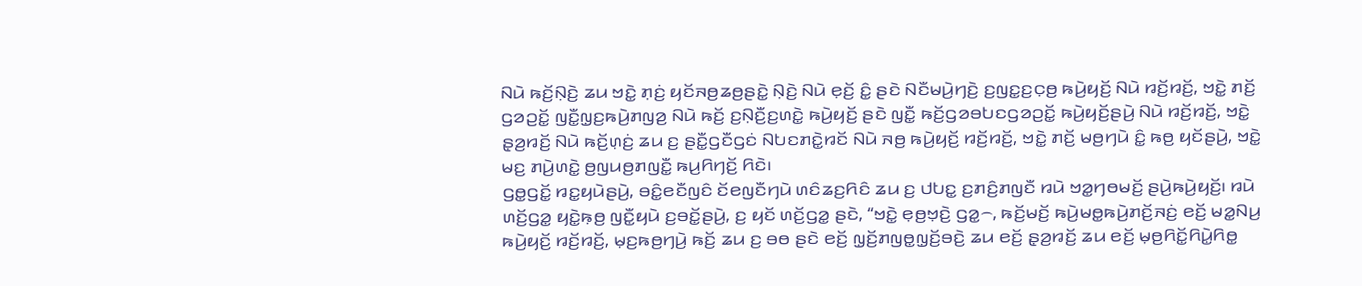ꤡꤣꤧ ꤒꤢꤩ꤬ꤡ꤫ꤢꤧ꤬ ꤘꤣ ꤠꤢꤧ꤭ ꤊ꤫ꤢꤦ꤬ ꤟꤢꤩꤏꤥ꤬ꤘꤥ꤬ꤔꤢꤧ꤭ ꤡ꤫ꤢꤧ꤬ ꤡꤣꤧ ꤕ꤫ꤢꤩ꤬ ꤢꤨ꤭ ꤔꤢꤧ ꤡꤢꤪꤗꤣꤧ꤬ꤚꤢꤧ꤬ ꤢ꤬ꤜꤢ꤭ꤢ꤬ꤍ꤫ꤥ꤬ ꤒꤣꤧ꤬ꤟꤢꤩ꤬ ꤡꤣꤧ ꤙꤢꤩ꤬ꤙꤢꤩ꤬, ꤠꤢꤧ꤭ ꤊꤢꤩ꤬ ꤞꤤꤑꤢꤩ꤭ ꤜꤢꤪ꤭ꤜ꤫ꤢ꤬ꤒꤣꤧ꤬ꤊꤜꤤ꤬ ꤡꤣꤧ ꤒꤢꤩ꤬ ꤢ꤬ꤡ꤫ꤢꤪ꤬ꤢ꤬ꤛꤢꤧ꤭ ꤒꤣꤧ꤬ꤟꤢꤩ꤬ ꤔꤢꤧ ꤜꤢꤪ꤭ ꤒꤢꤩ꤬ꤞꤤꤋꤝꤢꤞꤤꤑꤢꤩ꤭ ꤒꤣꤧ꤬ꤟꤢꤩ꤬ꤔꤣꤧ꤬ ꤡꤣꤧ ꤙꤢꤩ꤬ꤙꤢꤩ꤬, ꤠꤢꤧ꤭ ꤔ꤫ꤤ꤬ꤙꤢꤩ꤬ ꤡꤣꤧ ꤒꤢꤩ꤬ꤛ꤫ꤢꤦ꤬ ꤘꤣ ꤢ꤬ ꤔꤢꤪ꤭ꤞꤢꤪꤞꤢꤦ ꤡꤝꤢꤊꤢꤧ꤭ꤙꤢꤩ ꤡꤣꤧ ꤏꤥ꤬ ꤒꤣꤧ꤬ꤟꤢꤩ꤬ ꤙꤢꤩ꤬ꤙꤢꤩ꤬, ꤠꤢꤧ꤭ ꤊꤢꤩ꤬ ꤗꤥ꤬ꤚꤣꤧ ꤢꤨ꤭ ꤒꤥ꤬ ꤟꤢꤩꤔꤣꤧ꤬, ꤠꤢꤧ꤭ ꤗꤢ꤬ ꤊꤣꤧ꤬ꤛꤢꤧ꤭ ꤥ꤬ꤜꤣꤥ꤬ꤊꤜꤢꤪ꤭ ꤒꤣ꤬ꤖꤚꤢꤩ꤬ ꤖꤢꤧ꤯
ꤞꤥ꤭ꤞꤢꤩ꤭ ꤙꤢ꤭ꤟꤣꤧꤔꤣꤧ꤬, ꤋꤢꤨ꤭ꤕꤢꤪꤜꤢꤨ ꤢꤩꤕꤜꤢꤪꤚꤣꤧ ꤛꤢꤨꤘꤢ꤬ꤖꤢꤨ ꤘꤣ ꤢ꤬ ꤓꤝꤢ꤭ ꤢ꤬ꤊꤢꤨ꤬ꤊꤜꤢꤪ ꤙꤣꤧ ꤠꤤ꤭ꤚꤥꤗꤢꤩ꤬ ꤔꤣꤧ꤬ꤒꤣꤧ꤬ꤟꤢꤩ꤬꤯ ꤙꤣꤧ ꤛꤢꤩ꤬ꤞꤤ꤭ ꤟꤢꤧ꤭ꤒ꤫ꤥ꤬ ꤜꤢꤪ꤭ꤟꤣꤧ ꤢ꤬ꤋꤢꤩ꤭ꤔꤣꤧ꤬, ꤢ꤬ ꤟꤢꤩ ꤛꤢꤩ꤬ꤞꤤ꤭ ꤔꤢꤧ, “ꤠꤢꤧ꤭ ꤕ꤫ꤥ꤬ꤠ꤫ꤢꤧ꤬ ꤞꤤ꤭꤮, ꤒꤢꤩ꤬ꤗꤢꤩ꤬ ꤒꤣꤧ꤬ꤗꤥ꤭ꤒꤣꤧ꤬ꤊꤢꤩ꤬ꤏꤢꤦ꤬ ꤕꤢꤩ꤬ ꤗꤤ꤭ꤡꤣ꤬ ꤒꤣꤧ꤬ꤟꤢꤩ꤬ ꤙꤢꤩ꤬ꤙꤢꤩ꤬, ꤗ꤫ꤢ꤬ꤒꤥ꤬ꤚꤣꤧ꤬ ꤒꤢꤩ꤬ ꤘꤣ ꤢ꤬ ꤋꤥ ꤔꤢꤧ ꤕꤢꤩ꤬ ꤜ꤫ꤢꤩ꤬ꤊꤜꤥ꤭ꤜ꤫ꤢꤩ꤬ꤋꤢꤧ꤬ ꤘꤣ ꤕꤢꤩ꤬ ꤔ꤫ꤤ꤬ꤙꤢꤩ꤬ ꤘꤣ ꤕꤢꤩ꤬ ꤗ꤫ꤥ꤬ꤖꤢꤩ꤭ꤖꤣꤧ꤭ꤖꤥ꤭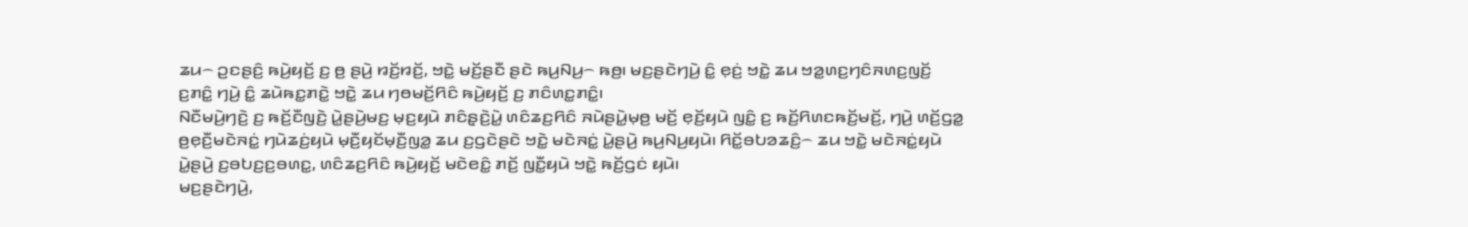ꤘꤣ꤮ ꤑꤢꤔꤢꤨ꤬ ꤒꤣꤧ꤬ꤟꤢꤩ꤬ ꤢ꤬ ꤥ꤬ ꤔꤣꤧ꤬ ꤙꤢꤩ꤬ꤙꤢꤩ꤬, ꤠꤢꤧ꤭ ꤗꤢꤩ꤬ꤔꤢꤪ ꤔꤢꤧ ꤒꤣ꤬ꤡꤣ꤬꤮ ꤒꤥ꤬꤯ ꤗꤢ꤬ꤔꤢꤧꤚꤣꤧ꤬ ꤢꤨ꤭ ꤕ꤫ꤢꤦ꤬ ꤠꤢꤧ꤭ ꤘꤣ ꤠꤤ꤭ꤛꤢ꤬ꤚꤢꤨꤏꤛꤢ꤬ꤜꤢꤩ꤬ ꤢ꤬ꤊꤢꤨ꤭ ꤚꤣꤧ꤬ ꤢꤨ꤭ ꤘꤣꤧꤒꤢ꤭ꤊꤢꤧ꤭ ꤠꤢꤧ꤭ ꤘꤣ ꤚꤥꤗꤢꤩ꤬ꤖꤢꤨ ꤒꤣꤧ꤬ꤟꤢꤩ꤬ ꤢ꤬ ꤊꤢꤨꤛꤢ꤭ꤊꤢꤨ꤭꤯
ꤡꤢꤪꤗꤣꤧ꤬ꤚꤢꤧ꤬ ꤢ꤬ ꤒꤢꤩ꤬ꤢꤪꤜꤢꤧ꤬ ꤣꤧ꤭ꤔꤣꤧ꤬ꤗꤢ꤬ ꤗ꤫ꤢ꤬ꤟꤣꤧ ꤊꤢꤨꤔ꤫ꤢꤧ꤬ꤣꤧ꤭ ꤛꤢꤨꤘꤢ꤬ꤖꤢꤨ ꤏꤣꤧꤔꤣꤧ꤭ꤗ꤫ꤥ꤬ ꤗꤢꤩ꤬ ꤕ꤫ꤢꤩ꤬ꤟꤣꤧ ꤜꤢꤨ꤭ ꤢ꤬ ꤒꤢꤩ꤬ꤖꤛꤢꤒꤢꤩ꤬ꤗꤢꤩ꤬, ꤚꤣꤧ꤬ ꤛꤢꤩ꤬ꤞꤤ꤭ ꤥ꤬ꤕ꤫ꤢꤪ꤬ꤗꤢꤧꤏꤢꤦ꤭ ꤚꤣꤧꤘꤢꤦ꤬ꤟꤣꤧ ꤗ꤫ꤢꤪ꤬ꤟꤢꤩꤗ꤫ꤢꤪ꤬ꤜꤤ꤭ ꤘꤣ ꤢ꤬ꤞꤢꤧꤔꤢꤧ ꤠꤢꤧ꤭ ꤗꤢꤧꤏꤢꤦ꤭ ꤣꤧ꤭ꤔꤣꤧ꤬ ꤒꤣ꤬ꤡꤣ꤬ꤟꤣꤧ꤯ ꤖꤢꤩ꤭ꤋꤝꤤꤘꤢꤨ꤬꤮ ꤘꤣ ꤠꤢꤧ꤭ ꤗꤢꤧꤏꤢꤦ꤭ꤟꤣꤧ ꤣꤧ꤭ꤔꤣꤧ꤬ ꤢ꤬ꤋꤝꤢ꤬ꤢ꤬ꤋꤛꤢ꤭, ꤛꤢꤨꤘꤢ꤬ꤖꤢꤨ ꤒꤣꤧ꤬ꤟꤢꤩ꤬ ꤗꤢꤧꤕꤢꤨ꤭ ꤊꤢꤩ꤬ ꤜꤢꤪ꤭ꤟꤣꤧ ꤠꤢꤧ꤭ ꤒꤢꤩ꤬ꤞꤢꤦ ꤟꤣꤧ꤯
ꤗꤢ꤬ꤔꤢꤧꤚꤣꤧ꤬,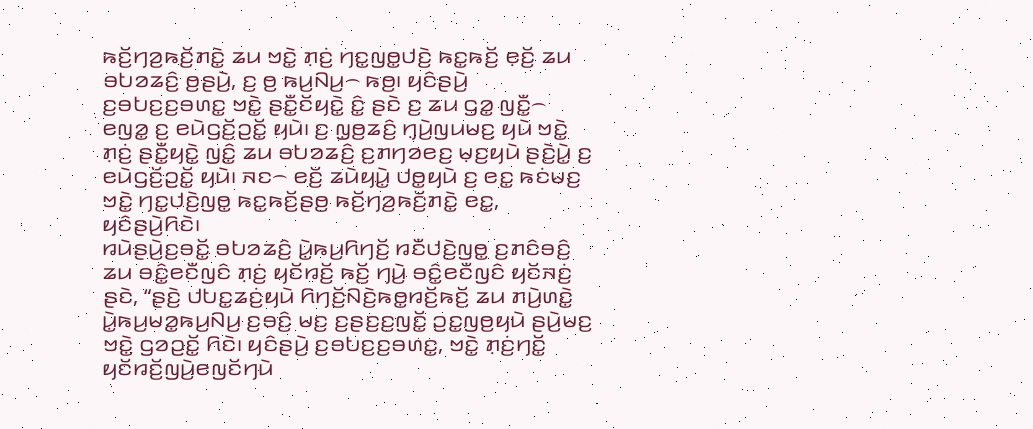ꤒꤢꤩ꤬ꤚꤤ꤬ꤒꤢꤩ꤬ꤊꤢꤧ꤭ ꤘꤣ ꤠꤢꤧ꤭ ꤊ꤫ꤢꤦ꤬ ꤚꤢ꤭ꤜꤥ꤭ꤓꤢꤧ꤬ ꤒꤢ꤭ꤒꤢꤩ꤬ ꤕ꤫ꤢꤩ꤬ ꤘꤣ ꤋꤝꤤꤘꤢꤨ꤬ ꤥ꤬ꤔꤣꤧ꤬, ꤢ꤬ ꤥ꤬ ꤒꤣ꤬ꤡꤣ꤬꤮ ꤒꤥ꤬꤯ ꤟꤢꤨꤔꤣꤧ꤬ ꤢ꤬ꤋꤝꤢ꤬ꤢ꤬ꤋꤛꤢ꤭ ꤠꤢꤧ꤭ ꤔꤢꤪ꤭ꤢꤩꤟꤢꤧ꤭ ꤢꤨ꤭ ꤔꤢꤧ ꤢ꤬ ꤘꤣ ꤞꤤ꤭ ꤜꤢꤪ꤭꤮ ꤕꤜꤤ꤭ ꤢ꤬ ꤕꤣꤧꤞꤢꤩ꤬ꤑꤢꤩ꤭ ꤟꤣꤧ꤯ ꤢ꤬ ꤜ꤫ꤥ꤬ꤘꤢꤨ꤬ ꤚ꤫ꤣꤧ꤬ꤜꤣꤗꤢ꤬ ꤟꤣꤧ ꤠꤢꤧ꤭ ꤊ꤫ꤢꤦ꤬ ꤔꤢꤪ꤭ꤟꤢꤧ꤭ ꤜꤢꤨ꤭ ꤘꤣ ꤋꤝꤤꤘꤢꤨ꤬ ꤢ꤬ꤊꤚꤤꤕꤢ꤬ ꤗ꤫ꤢ꤬ꤟꤣꤧ ꤔꤢꤧ꤬ꤣꤧ꤭ ꤢ꤬ ꤕꤣꤧꤞꤢꤩ꤬ꤑꤢꤩ꤭ ꤟꤣꤧ꤯ ꤏꤢ꤮ ꤕꤢꤩ꤬ ꤘꤣꤧꤟꤣꤧ꤭ ꤓꤥ꤭ꤟꤣꤧ ꤢ꤬ ꤕꤢ꤭ ꤒꤢꤦꤗꤢ꤬ ꤠꤢꤧ꤭ ꤚꤢ꤭ꤓꤢꤧ꤬ꤜꤥ꤭ ꤒꤢ꤭ꤒꤢꤩ꤬ꤔꤥ꤬ ꤒꤢꤩ꤬ꤚꤤ꤬ꤒꤢꤩ꤬ꤊꤢꤧ꤭ ꤕꤢ꤭, ꤟꤢꤨꤔꤣꤧ꤬ꤖꤢꤧ꤯
ꤙꤣꤧꤔꤣꤧ꤬ꤢ꤬ꤋꤢꤩ꤭ ꤋꤝꤤꤘꤢꤨ꤬ ꤣꤧ꤭ꤒꤣ꤬ꤖꤚꤢꤩ꤬ ꤙꤢꤪꤓꤢꤧ꤬ꤜꤥ꤭ ꤢ꤬ꤊꤢꤨꤋꤢꤨ꤬ ꤘꤣ ꤋꤢꤨ꤭ꤕꤢꤪꤜꤢꤨ ꤊ꤫ꤢꤦ꤬ ꤟꤢꤩꤙꤢꤩ꤬ ꤒꤢꤩ꤬ ꤚꤣꤧ꤬ ꤋꤢꤨ꤭ꤕꤢꤪꤜꤢꤨ ꤟꤢꤩꤏꤢꤦ꤬ ꤔꤢꤧ, “ꤔꤢꤧ꤬ ꤓꤝꤢ꤭ꤘꤢꤦ꤬ꤟꤣꤧ ꤖꤚꤢꤩ꤬ꤡꤢꤧ꤬ꤒꤥ꤭ꤙꤢꤩ꤬ꤒꤢꤩ꤬ ꤘꤣ ꤊꤣꤧ꤬ꤛꤢꤧ꤭ ꤣꤧ꤭ꤒꤣ꤬ꤗꤤ꤭ꤒꤣ꤬ꤡꤣ꤬ ꤢ꤬ꤋꤢꤨ꤬ ꤗꤢ꤬ ꤢ꤬ꤔꤢ꤬ꤢ꤬ꤜꤢꤩ꤭ ꤑꤢ꤭ꤜꤥ꤬ꤟꤣꤧ ꤔꤣꤧ꤬ꤗꤢ꤬ ꤠꤢꤧ꤭ ꤞꤤꤑꤢꤩ꤭ ꤖꤢꤧ꤯ ꤟꤢꤨꤔꤣꤧ꤬ ꤢ꤬ꤋꤝꤢ꤬ꤢ꤬ꤋꤛꤢ꤭, ꤠꤢꤧ꤭ ꤊ꤫ꤢꤦ꤬ꤚꤢꤩ꤭ ꤟꤢꤩꤙꤢꤩ꤬ꤜꤣꤧ꤬ꤕꤜꤢꤩꤚꤣꤧ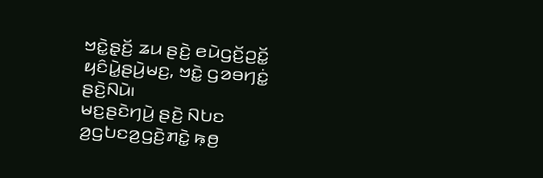ꤠꤢꤧ꤭ꤔ꤫ꤢꤩ꤬ ꤘꤣ ꤔꤢꤧ꤬ ꤕꤣꤧꤞꤢꤩ꤬ꤑꤢꤩ꤭ ꤟꤢꤨꤣꤧ꤭ꤔꤣꤧ꤬ꤗꤢ꤬, ꤠꤢꤧ꤭ ꤞꤤꤋꤚꤢꤦ꤭ ꤔꤢꤧ꤬ꤡꤣꤧ꤯
ꤗꤢ꤬ꤔꤢꤧꤚꤣꤧ꤬ ꤔꤢꤧ꤬ ꤡꤝꤢ ꤤ꤬ꤞꤝꤢꤤ꤬ꤞꤢꤧ꤬ꤊꤢꤧ꤭ ꤒ꤫ꤥ꤬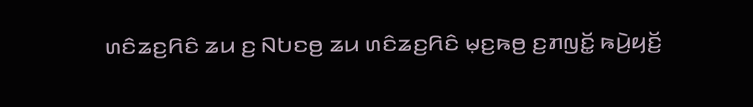ꤛꤢꤨꤘꤢ꤬ꤖꤢꤨ ꤘꤣ ꤢ꤬ ꤡꤝꤢꤥ꤬ ꤘꤣ ꤛꤢꤨꤘꤢ꤬ꤖꤢꤨ ꤗ꤫ꤢ꤬ꤒꤥ꤬ ꤢ꤬ꤊꤜꤢꤩ꤭ ꤒꤣꤧ꤬ꤟꤢꤩ꤬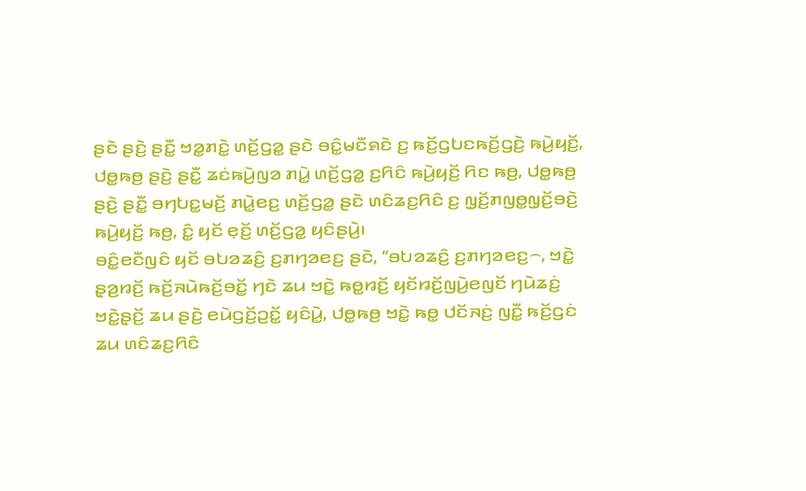ꤔꤢꤧ ꤔꤢꤧ꤬ ꤔꤢꤪ꤭ ꤠꤤ꤭ꤊꤢꤧ꤭ ꤛꤢꤩ꤬ꤞꤤ꤭ ꤔꤢꤧ ꤋꤢꤨ꤭ꤗꤢꤪꤎꤢꤧ ꤢ꤬ ꤒꤢꤩ꤬ꤞꤝꤢꤒꤢꤩ꤬ꤞꤢꤧ꤬ ꤒꤣꤧ꤬ꤟꤢꤩ꤬, ꤓꤥ꤭ꤒꤥ꤬ ꤔꤢꤧ꤬ ꤔꤢꤪ꤭ ꤘꤢꤦꤒꤣꤧ꤬ꤜꤤ ꤊꤣꤧ꤭ ꤛꤢꤩ꤬ꤞꤤ꤭ ꤢ꤬ꤖꤢꤨ ꤒꤣꤧ꤬ꤟꤢꤩ꤬ ꤖꤢ ꤒꤥ꤬, ꤓꤥ꤭ꤒꤥ꤬ ꤔꤢꤧ꤬ ꤔꤢꤪ꤭ ꤋꤚꤝꤢ꤭ꤗꤢꤩ꤬ ꤊꤣꤧ꤭ꤕꤢ꤬ ꤛꤢꤩ꤬ꤞꤤ꤭ ꤔꤢꤧ ꤛꤢꤨꤘꤢ꤬ꤖꤢꤨ ꤢ꤬ ꤜ꤫ꤢꤩ꤬ꤊꤜꤥ꤭ꤜ꤫ꤢꤩ꤬ꤋꤢꤧ꤬ ꤒꤣꤧ꤬ꤟꤢꤩ꤬ ꤒꤥ꤬, ꤢꤨ꤭ ꤟꤢꤩ ꤕ꤫ꤢꤩ꤬ ꤛꤢꤩ꤬ꤞꤤ꤭ ꤟꤢꤨꤔꤣꤧ꤬꤯
ꤋꤢꤨ꤭ꤕꤢꤪꤜꤢꤨ ꤟꤢꤩ ꤋꤝꤤꤘꤢꤨ꤬ ꤢ꤬ꤊꤚꤤꤕꤢ꤬ ꤔꤢꤧ, “ꤋꤝꤤꤘꤢꤨ꤬ ꤢ꤬ꤊꤚꤤꤕꤢ꤬꤮, ꤠꤢꤧ꤭ ꤔ꤫ꤤ꤬ꤙꤢꤩ꤬ ꤒꤢꤩ꤬ꤏꤣꤧꤒꤢꤩ꤬ꤋꤢꤩ꤭ ꤚꤢꤧ ꤘꤣ ꤠꤢꤧ꤭ ꤒꤥ꤭ꤙꤢꤩ꤬ ꤟꤢꤩꤙꤢꤩ꤬ꤜꤣꤧ꤬ꤕꤜꤢꤩ ꤚꤣꤧꤘꤢꤦ꤬ ꤠꤢꤧ꤭ꤔ꤫ꤢꤩ꤬ ꤘꤣ ꤔꤢꤧ꤬ ꤕꤣꤧꤞꤢꤩ꤬ꤑꤢꤩ꤭ ꤟꤢꤨꤣꤧ꤭, ꤓꤥ꤭ꤒꤥ꤬ ꤠꤢꤧ꤭ ꤒꤥ꤭ ꤓꤢꤩꤏꤢꤦ꤬ ꤜꤢꤪ꤭ ꤒꤢꤩ꤬ꤞꤢꤦ ꤘꤣ ꤛꤢꤨꤘꤢ꤬ꤖꤢꤨ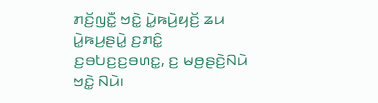ꤊꤢꤩ꤬ꤜꤢꤪ꤭ ꤠꤢꤧ꤭ ꤣꤧ꤭ꤒꤣꤧ꤬ꤟꤢꤩ꤬ ꤘꤣ ꤣꤧ꤭ꤒꤣ꤬ꤔꤣꤧ꤭ ꤢ꤬ꤊꤢꤨ꤭ ꤢ꤬ꤋꤝꤢ꤬ꤢ꤬ꤋꤛꤢ꤭, ꤢ꤬ ꤗꤥ꤬ꤔꤢꤧ꤬ꤡꤣꤧ ꤠꤢꤧ꤭ ꤡꤣꤧ꤯